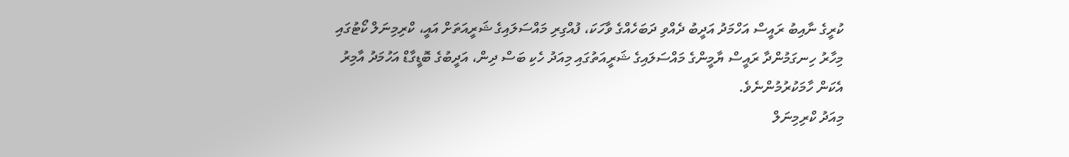ކުރީގެ ނާއިބު ރައީސް އަހްމަދު އަދީބު ދެއްވި ދަބަހެއްގެ ވާހަކަ، ފުއްގިރި މައްސަލައިގެ ޝަރީއަތަށް އައީ، ކްރިމިނަލް ކޯޓުގައި މިހާރު ހިނގަމުންދާ ރައީސް ޔާމީންގެ މައްސަލައިގެ ޝަރީއަތުގައި މިއަދު ހެކި ބަސް ދިން، އަދީބުގެ ބޮޑީގާޑް އަހުމަދު އާމިރު އެކަން ހާމަކުރުމުންނެވެ.
މިއަދު ކްރިމިނަލް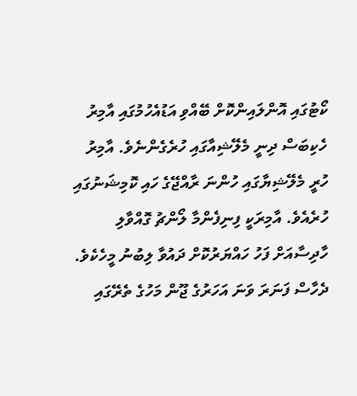ކޯޓުގައި އޮންލައިންކޮށް ބޭއްވި އަޑުއެހުމުގައި އާމިރު ހެކިބަސް ދިނީ މެލޭޝިއާގައި ހުރެގެންނެވެ. އާމިރު ހުރީ މެލޭޝިޔާގައި ހުންނަ ރާއްޖޭގެ ހައި ކޮމިޝަނުގައި ހުރެއެވެ. އާމިރަކީ ފިނިފެންމާ ލޯންޗު ގޮއްވާލި ހާދިސާއަށް ފަހު ހައްޔަރުކޮށް ދައުވާ ލިބުނު މީހެކެވެ.
ދެހާސް ފަނަރަ ވަނަ އަހަރުގެ ޖޫން މަހުގެ ތެރޭގައި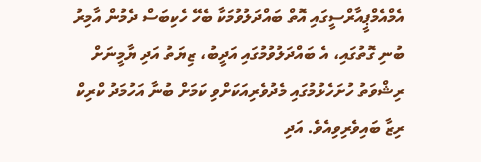އެމްއެމްޕީއާރްސީގައި އޮތް ބައްދަލުވުމަކާ ބެހޭ ހެކިބަސް ދެމުން އާމިރު ބުނި ގޮތުގައި، އެ ބައްދަލުވުމުގައި އަދީބު، ޒިޔަތު އަދި ޔާމީނަށް ރިޝްވަތު ހުށަހެޅުމުގައި މެދުވެރިއަކަށްވި ކަމަށް ބުނާ އަހުމަދު ކްރިކް ރިޒާ ބައިވެރިވިއެވެ. އަދި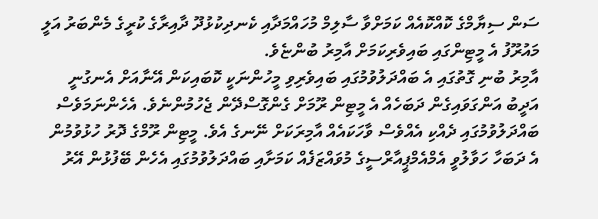ސަން ސިޔާމްގެ ކޮއްކޮއެއް ކަމަށްވާ ސާލިމް މުހައްމަދާއި ކެނދިކުޅުދޫ ދާއިރާގެ ކުރީގެ މެންބަރު އަލީ މައުރޫފު އެ މީޓިންގައި ބައިވެރިކަމަށް އާމިރު ބުންޏެވެ.
އާމިރު ބުނި ގޮތުގައި އެ ބައްދަލުވުމުގައި ބައިވެރިވި މީހުންނަކީ ކޮބައިކަން އޭނާއަށް އެނގުނީ އަދީބު އަންގަވައިގެން ދަބަހެއް އެ މީޓިން ރޫމަށް ގެންގޮސްދޭން ޖެހުމުންނެވެ. އެހެންނަމަވެސް ބައްދަލުވުމުގައި ދެއްކި އެއްވެސް ވާހަކައެއް އާމިރަކަށް ނޭނގެ އެވެ. މީޓިން ރޫމްގެ ދޮރު ހުޅުވުމުން އެ ދަބަހާ ހަވާލުވީ އެމްއެމްޕީއާރްސީގެ މުވައްޒަފެއް ކަމަށާއި ބައްދަލުވުމުގައި އެހެން ބޭފުޅުން އޭރު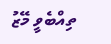ތިއްބެވީ މޭޒު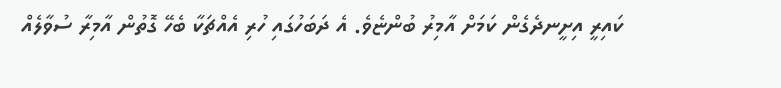ކައިރީ އިށީނދެގެން ކަމަށް އާމިރު ބުންޏެވެ. އެ ދަބަހުގައި ހުރި އެއްޗަކާ ބެހޭ ގޮތުން އާމިރާ ސުވާލެއް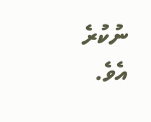ނުކުރެ އެވެ.